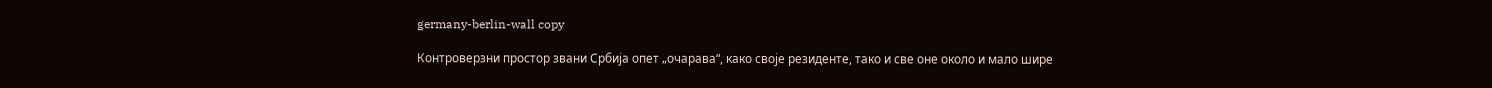germany-berlin-wall copy

Контроверзни простор звани Србија опет „очарава“, како своје резиденте, тако и све оне около и мало шире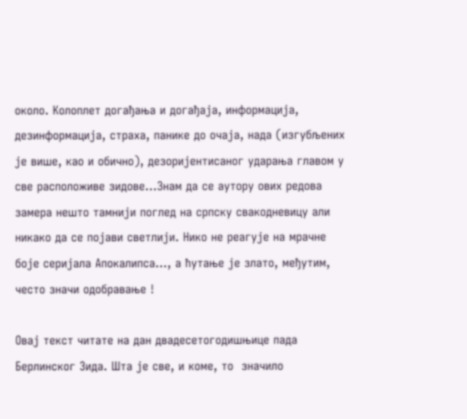около. Колоплет догађања и догађаја, информација, дезинформација, страха, панике до очаја, нада (изгубљених је више, као и обично), дезоријентисаног ударања главом у све расположиве зидове…Знам да се аутору ових редова замера нешто тамнији поглед на српску свакодневицу али никако да се појави светлији. Нико не реагује на мрачне боје серијала Апокалипса…, а ћутање је злато, међутим, често значи одобравање !

Овај текст читате на дан двадесетогодишњице пада Берлинског Зида. Шта је све, и коме, то  значило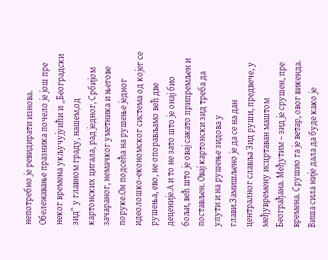непотребно је ревидирати изнова. Обележавање празника почело је још пре неког времена укључујуићи и „Београдски зид“ у главном граду, нашем,од картонских цигала, рад једног, Србијом зачараног, немачког уметника и његове поруке.Он подсећа на рушење једног идеолошко-економског система од којег се рушења, ево, не опорављамо већ две деценије.А и то не зато што је онај био бољи, већ што је овај сакато припремљен и постављен. Овај картонски зид треба да упути и на рушење зидова у глави.Замишљено је да се на дан централног славља Зид руши, предвече, у међувремену исцртаван маштом Београђана. Међутим – зид је срушен, пре времена. Срушио га је ветар, овог викенда. Виша сила није дала да буде како је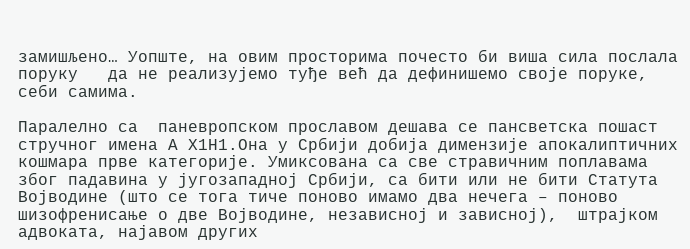замишљено… Уопште, на овим просторима почесто би виша сила послала поруку   да не реализујемо туђе већ да дефинишемо своје поруке, себи самима.

Паралелно са  паневропском прославом дешава се пансветска пошаст стручног имена А Х1Н1.Она у Србији добија димензије апокалиптичних кошмара прве категорије. Умиксована са све стравичним поплавама због падавина у југозападној Србији, са бити или не бити Статута Војводине (што се тога тиче поново имамо два нечега – поново шизофренисање о две Војводине, независној и зависној),  штрајком адвоката, најавом других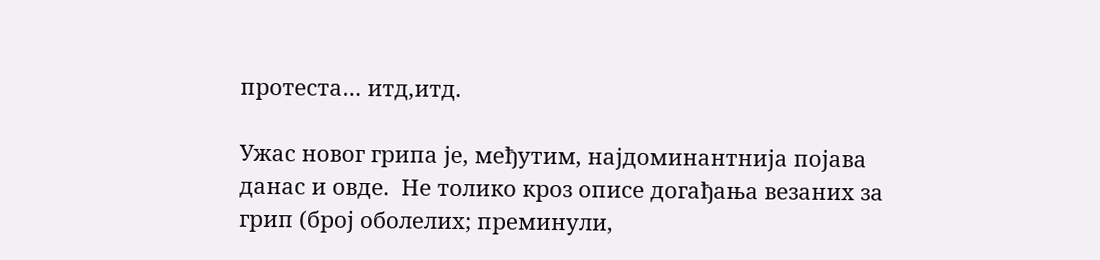протеста… итд,итд.

Ужас новог грипа је, међутим, најдоминантнија појава  данас и овде.  Не толико кроз описе догађања везаних за грип (број оболелих; преминули,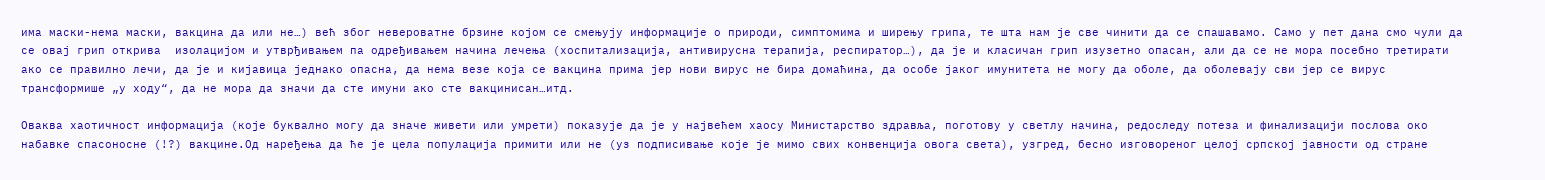има маски-нема маски, вакцина да или не…) већ због невероватне брзине којом се смењују информације о природи, симптомима и ширењу грипа, те шта нам је све чинити да се спашавамо. Само у пет дана смо чули да се овај грип открива  изолацијом и утврђивањем па одређивањем начина лечења (хоспитализација, антивирусна терапија, респиратор…), да је и класичан грип изузетно опасан, али да се не мора посебно третирати ако се правилно лечи, да је и кијавица једнако опасна, да нема везе која се вакцина прима јер нови вирус не бира домаћина, да особе јаког имунитета не могу да оболе, да оболевају сви јер се вирус трансформише „у ходу“, да не мора да значи да сте имуни ако сте вакцинисан…итд.

Оваква хаотичност информација (које буквално могу да значе живети или умрети) показује да је у највећем хаосу Министарство здравља, поготову у светлу начина, редоследу потеза и финализацији послова око набавке спасоносне (!?) вакцине.Од наређења да ће је цела популација примити или не (уз подписивање које је мимо свих конвенција овога света), узгред, бесно изговореног целој српској јавности од стране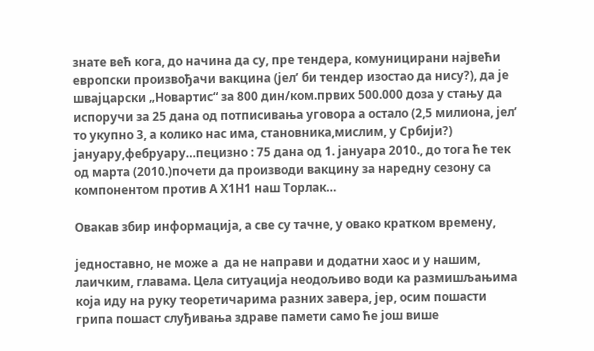знате већ кога, до начина да су, пре тендера, комуницирани највећи европски произвођачи вакцина (јел’ би тендер изостао да нису?), да је швајцарски „Новартис“ за 800 дин/ком.првих 500.000 доза у стању да испоручи за 25 дана од потписивања уговора а остало (2,5 милиона, јел’ то укупно 3, а колико нас има, становника,мислим, у Србији?)  јануару,фебруару…пецизно : 75 дана од 1. јануара 2010., до тога ће тек од марта (2010.)почети да производи вакцину за наредну сезону са компонентом против А Х1Н1 наш Торлак…

Овакав збир информација, а све су тачне, у овако кратком времену,

једноставно, не може а  да не направи и додатни хаос и у нашим, лаичким, главама. Цела ситуација неодољиво води ка размишљањима која иду на руку теоретичарима разних завера, јер, осим пошасти грипа пошаст слуђивања здраве памети само ће још више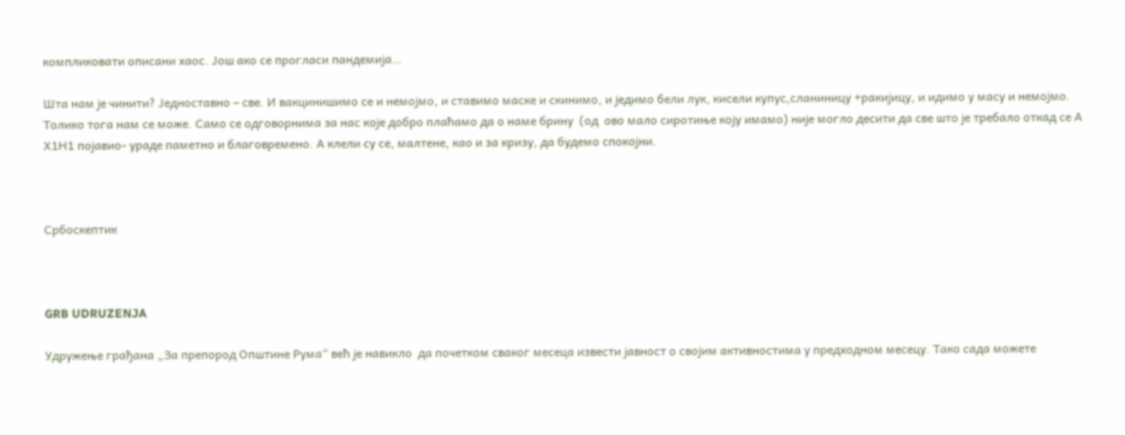компликовати описани хаос. Још ако се прогласи пандемија…

Шта нам је чинити? Једноставно – све. И вакцинишимо се и немојмо, и ставимо маске и скинимо, и једимо бели лук, кисели купус,сланиницу +ракијицу, и идимо у масу и немојмо. Толико тога нам се може. Само се одговорнима за нас које добро плаћамо да о наме брину  (од  ово мало сиротиње коју имамо) није могло десити да све што је требало откад се А Х1Н1 појавио- ураде паметно и благовремено. А клели су се, малтене, као и за кризу, да будемо спокојни.



Србоскептик



GRB UDRUZENJA

Удружење грађана „За препород Општине Рума“ већ је навикло  да почетком сваког месеца извести јавност о својим активностима у предходном месецу. Тако сада можете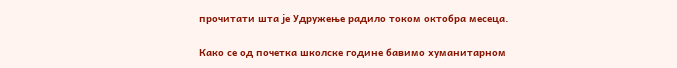прочитати шта је Удружење радило током октобра месеца.

Како се од почетка школске године бавимо хуманитарном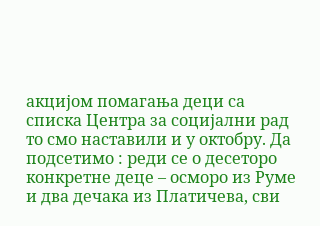акцијом помагања деци са списка Центра за социјални рад то смо наставили и у октобру. Да подсетимо : реди се о десеторо конкретне деце – осморо из Руме и два дечака из Платичева, сви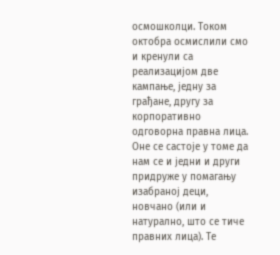осмошколци. Током октобра осмислили смо и кренули са реализацијом две кампање, једну за грађане, другу за корпоративно одговорна правна лица. Оне се састоје у томе да нам се и једни и други придруже у помагању изабраној деци, новчано (или и натурално, што се тиче правних лица). Те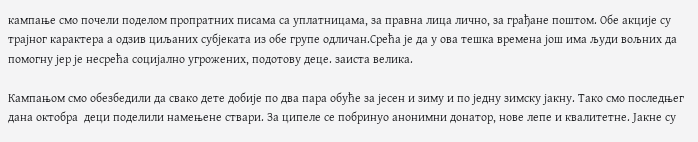кампање смо почели поделом пропратних писама са уплатницама, за правна лица лично, за грађане поштом. Обе акције су трајног карактера а одзив циљаних субјеката из обе групе одличан.Срећа је да у ова тешка времена још има људи вољних да помогну јер је несрећа социјално угрожених, подотову деце. заиста велика.

Кампањом смо обезбедили да свако дете добије по два пара обуће за јесен и зиму и по једну зимску јакну. Тако смо последњег дана октобра  деци поделили намењене ствари. За ципеле се побринуо анонимни донатор, нове лепе и квалитетне. Јакне су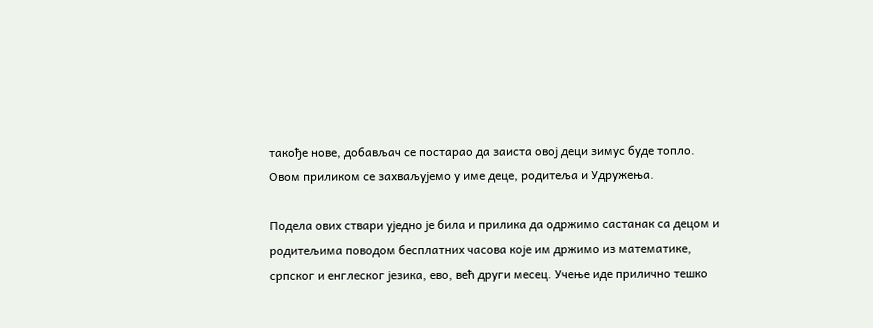такође нове, добављач се постарао да заиста овој деци зимус буде топло. Овом приликом се захваљујемо у име деце, родитеља и Удружења.

Подела ових ствари уједно је била и прилика да одржимо састанак са децом и родитељима поводом бесплатних часова које им држимо из математике, српског и енглеског језика, ево, већ други месец. Учење иде прилично тешко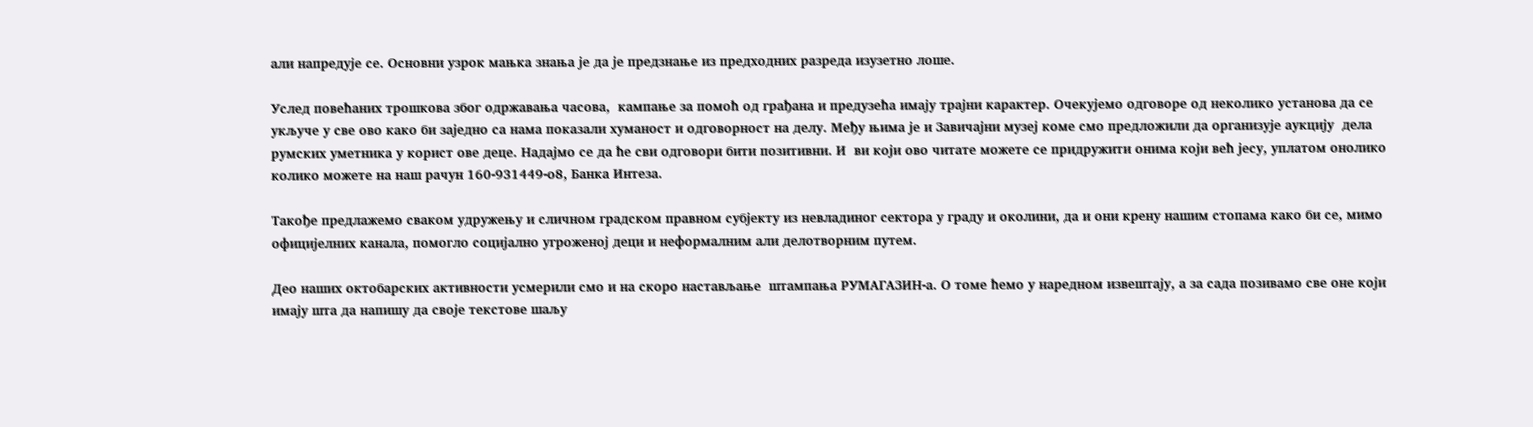али напредује се. Основни узрок мањка знања је да је предзнање из предходних разреда изузетно лоше.

Услед повећаних трошкова због одржавања часова,  кампање за помоћ од грађана и предузећа имају трајни карактер. Очекујемо одговоре од неколико установа да се укључе у све ово како би заједно са нама показали хуманост и одговорност на делу. Међу њима је и Завичајни музеј коме смо предложили да организује аукцију  дела румских уметника у корист ове деце. Надајмо се да ће сви одговори бити позитивни. И  ви који ово читате можете се придружити онима који већ јесу, уплатом онолико колико можете на наш рачун 160-931449-о8, Банка Интеза.

Такође предлажемо сваком удружењу и сличном градском правном субјекту из невладиног сектора у граду и околини, да и они крену нашим стопама како би се, мимо официјелних канала, помогло социјално угроженој деци и неформалним али делотворним путем.

Део наших октобарских активности усмерили смо и на скоро настављање  штампања РУМАГАЗИН-а. О томе ћемо у наредном извештају, а за сада позивамо све оне који имају шта да напишу да своје текстове шаљу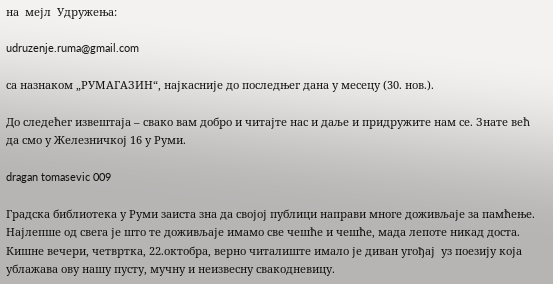на  мејл  Удружења:

udruzenje.ruma@gmail.com

са назнаком „РУМАГАЗИН“, најкасније до последњег дана у месецу (30. нов.).

До следећег извештаја – свако вам добро и читајте нас и даље и придружите нам се. Знате већ да смо у Железничкој 16 у Руми.

dragan tomasevic 009

Градска библиотека у Руми заиста зна да својој публици направи многе доживљаје за памћење. Најлепше од свега је што те доживљаје имамо све чешће и чешће, мада лепоте никад доста. Кишне вечери, четвртка, 22.октобра, верно читалиште имало је диван угођај  уз поезију која ублажава ову нашу пусту, мучну и неизвесну свакодневицу.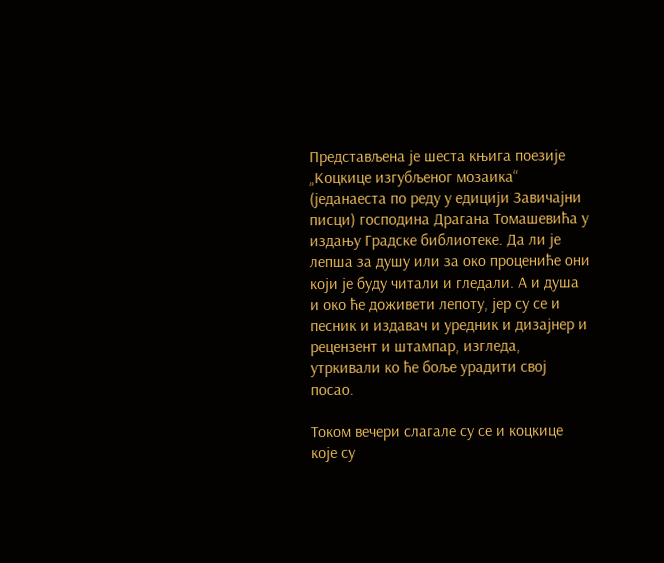Представљена је шеста књига поезије „Коцкице изгубљеног мозаика“ (једанаеста по реду у едицији Завичајни писци) господина Драгана Томашевића у издању Градске библиотеке. Да ли је лепша за душу или за око процениће они који је буду читали и гледали. А и душа и око ће доживети лепоту, јер су се и песник и издавач и уредник и дизајнер и рецензент и штампар, изгледа, утркивали ко ће боље урадити свој посао.

Током вечери слагале су се и коцкице које су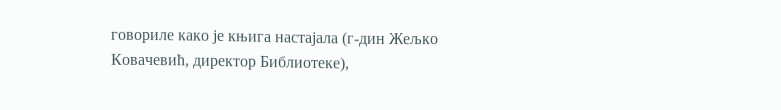говориле како је књига настајала (г-дин Жељко Ковачевић, директор Библиотеке),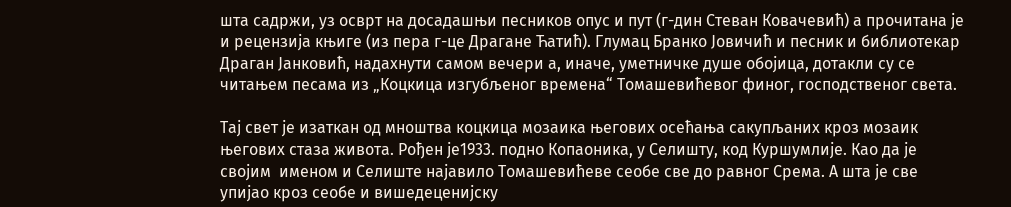шта садржи, уз осврт на досадашњи песников опус и пут (г-дин Стеван Ковачевић) а прочитана је и рецензија књиге (из пера г-це Драгане Ћатић). Глумац Бранко Јовичић и песник и библиотекар Драган Јанковић, надахнути самом вечери а, иначе, уметничке душе обојица, дотакли су се читањем песама из „Коцкица изгубљеног времена“ Томашевићевог финог, господственог света.

Тај свет је изаткан од мноштва коцкица мозаика његових осећања сакупљаних кроз мозаик његових стаза живота. Рођен је1933. подно Копаоника, у Селишту, код Куршумлије. Као да је својим  именом и Селиште најавило Томашевићеве сеобе све до равног Срема. А шта је све упијао кроз сеобе и вишедеценијску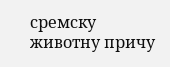сремску животну причу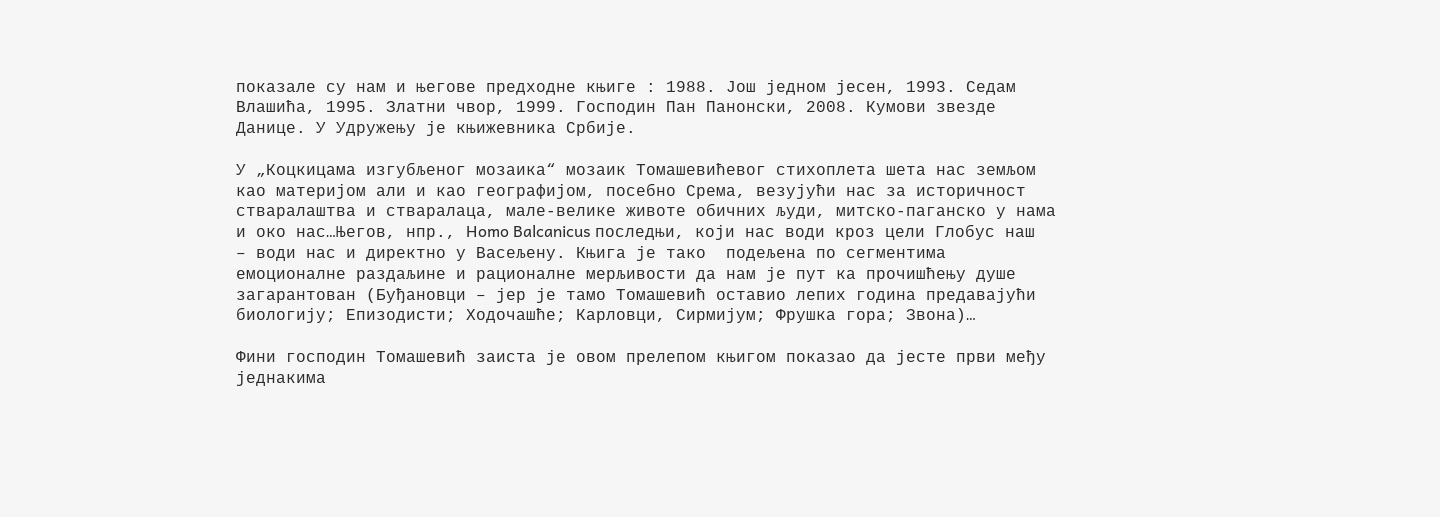показале су нам и његове предходне књиге : 1988. Још једном јесен, 1993. Седам Влашића, 1995. Златни чвор, 1999. Господин Пан Панонски, 2008. Кумови звезде Данице. У Удружењу је књижевника Србије.

У „Коцкицама изгубљеног мозаика“ мозаик Томашевићевог стихоплета шета нас земљом као материјом али и као географијом, посебно Срема, везујући нас за историчност стваралаштва и стваралаца, мале-велике животе обичних људи, митско-паганско у нама и око нас…Његов, нпр., Homo Balcanicus последњи, који нас води кроз цели Глобус наш – води нас и директно у Васељену. Књига је тако  подељена по сегментима емоционалне раздаљине и рационалне мерљивости да нам је пут ка прочишћењу душе загарантован (Буђановци – јер је тамо Томашевић оставио лепих година предавајући биологију; Епизодисти; Ходочашће; Карловци, Сирмијум; Фрушка гора; Звона)…

Фини господин Томашевић заиста је овом прелепом књигом показао да јесте први међу једнакима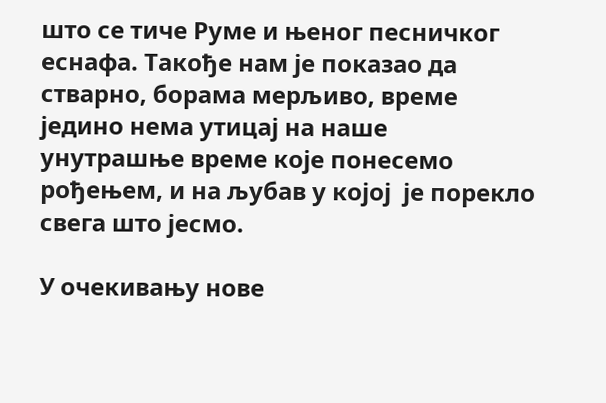што се тиче Руме и њеног песничког еснафа. Такође нам је показао да стварно, борама мерљиво, време једино нема утицај на наше унутрашње време које понесемо рођењем, и на љубав у којој  је порекло свега што јесмо.

У очекивању нове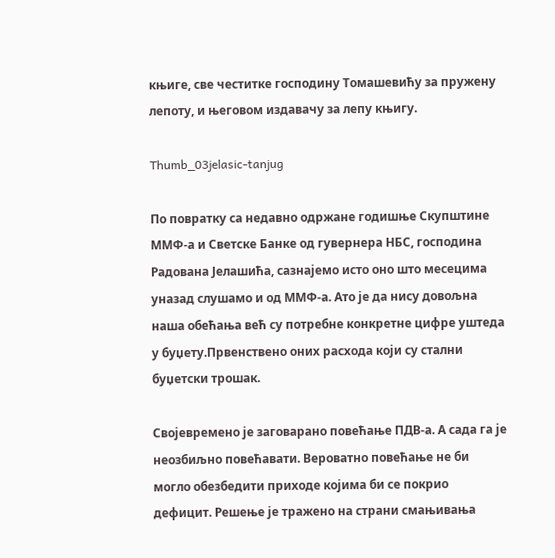књиге, све честитке господину Томашевићу за пружену лепоту, и његовом издавачу за лепу књигу.

Thumb_03jelasic-tanjug

По повратку са недавно одржане годишње Скупштине ММФ-а и Светске Банке од гувернера НБС, господина Радована Јелашића, сазнајемо исто оно што месецима уназад слушамо и од ММФ-а. Ато је да нису довољна наша обећања већ су потребне конкретне цифре уштеда у буџету.Првенствено оних расхода који су стални буџетски трошак.

Својевремено је заговарано повећање ПДВ-а. А сада га је неозбиљно повећавати. Вероватно повећање не би могло обезбедити приходе којима би се покрио дефицит. Решење је тражено на страни смањивања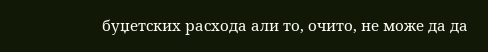буџетских расхода али то, очито, не може да да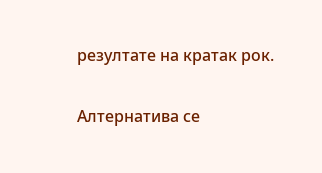резултате на кратак рок.

Алтернатива се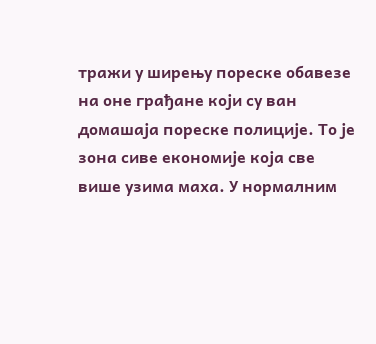тражи у ширењу пореске обавезе на оне грађане који су ван домашаја пореске полиције. То је зона сиве економије која све више узима маха. У нормалним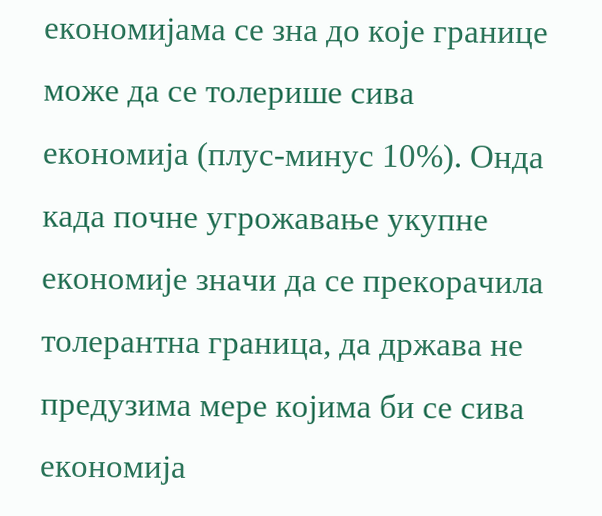економијама се зна до које границе може да се толерише сива економија (плус-минус 10%). Онда када почне угрожавање укупне економије значи да се прекорачила толерантна граница, да држава не предузима мере којима би се сива економија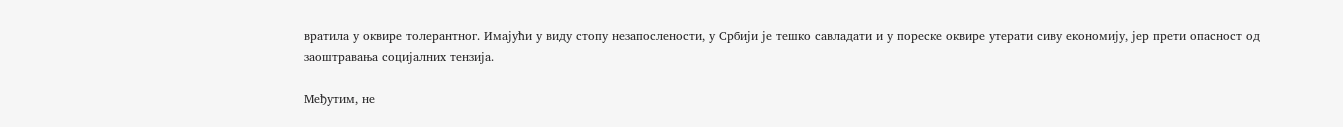вратила у оквире толерантног. Имајући у виду стопу незапослености, у Србији је тешко савладати и у пореске оквире утерати сиву економију, јер прети опасност од заоштравања социјалних тензија.

Међутим, не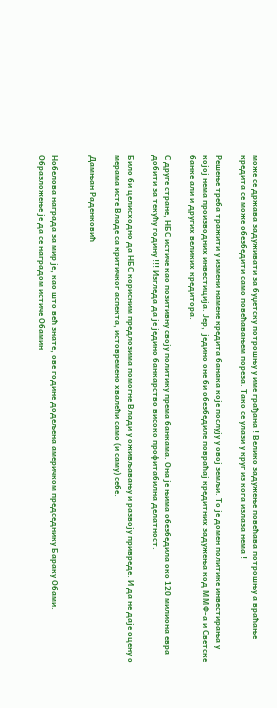може се држава задуживати за буџетску потрошњу у име грађана ! Велико задужење повећава потрошњу а враћање кредита се може обезбедити само повећавањем пореза. Тако се улази у круг из кога излаза нема !

Решење треба тражити у измени намене кредита банака које послују у овој земљи. То је домен политике инвестирања у којој нема производних инвестиција. Јер,  једино оне би обезбедиле повраћај кредитних задужења код ММФ-а и Светске банке али и других великих кредитора.

С друге стране, НБС истиче као позитивну своју политику према банкама. Она је њима обезбедила око 120 милиона евра добити за текућу годину !!! Изгледа да је једино банкарство високо профитабилна делатност.

Било би целисходно да НБС корисним предлозима помогне Влади у оживљавању и развоју привреде. И да не даје оцену о мерама исте Владе са критичког аспекта, истовремено хвалећи само (и саму) себе.

Дамњан Раденковић


Нобелова награда за мир је, као што већ знате, ове године додељена америчком председнику Бараку Обами. Образложење је да се наградом истиче Обамин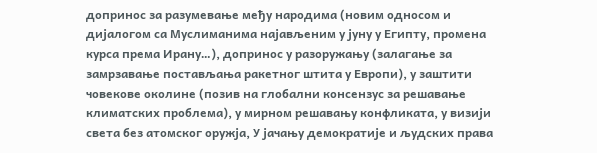допринос за разумевање међу народима (новим односом и дијалогом са Муслиманима најављеним у јуну у Египту, промена курса према Ирану…), допринос у разоружању (залагање за замрзавање постављања ракетног штита у Европи), у заштити човекове околине (позив на глобални консензус за решавање климатских проблема), у мирном решавању конфликата, у визији света без атомског оружја, У јачању демократије и људских права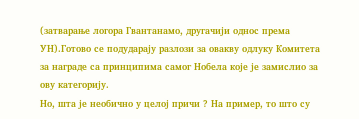(затварање логора Гвантанамо, другачији однос према УН).Готово се подударају разлози за овакву одлуку Комитета за награде са принципима самог Нобела које је замислио за ову категорију.
Но, шта је необично у целој причи ? На пример, то што су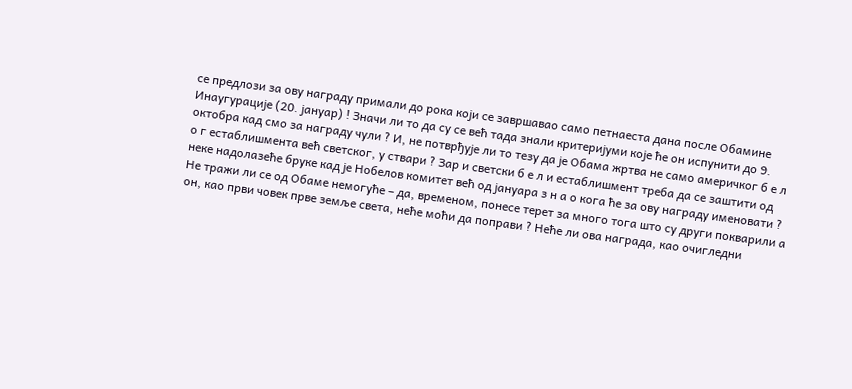се предлози за ову награду примали до рока који се завршавао само петнаеста дана после Обамине Инаугурације (20. јануар) ! Значи ли то да су се већ тада знали критеријуми које ће он испунити до 9. октобра кад смо за награду чули ? И, не потврђује ли то тезу да је Обама жртва не само америчког б е л о г естаблишмента већ светског, у ствари ? Зар и светски б е л и естаблишмент треба да се заштити од неке надолазеће бруке кад је Нобелов комитет већ од јануара з н а о кога ће за ову награду именовати ?
Не тражи ли се од Обаме немогуће – да, временом, понесе терет за много тога што су други покварили а он, као први човек прве земље света, неће моћи да поправи ? Неће ли ова награда, као очигледни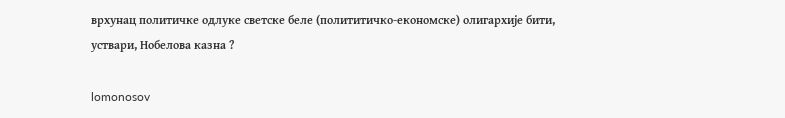врхунац политичке одлуке светске беле (полититичко-економске) олигархије бити, уствари, Нобелова казна ?

lomonosov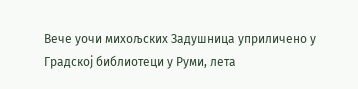Вече уочи михољских Задушница уприличено у Градској библиотеци у Руми, лета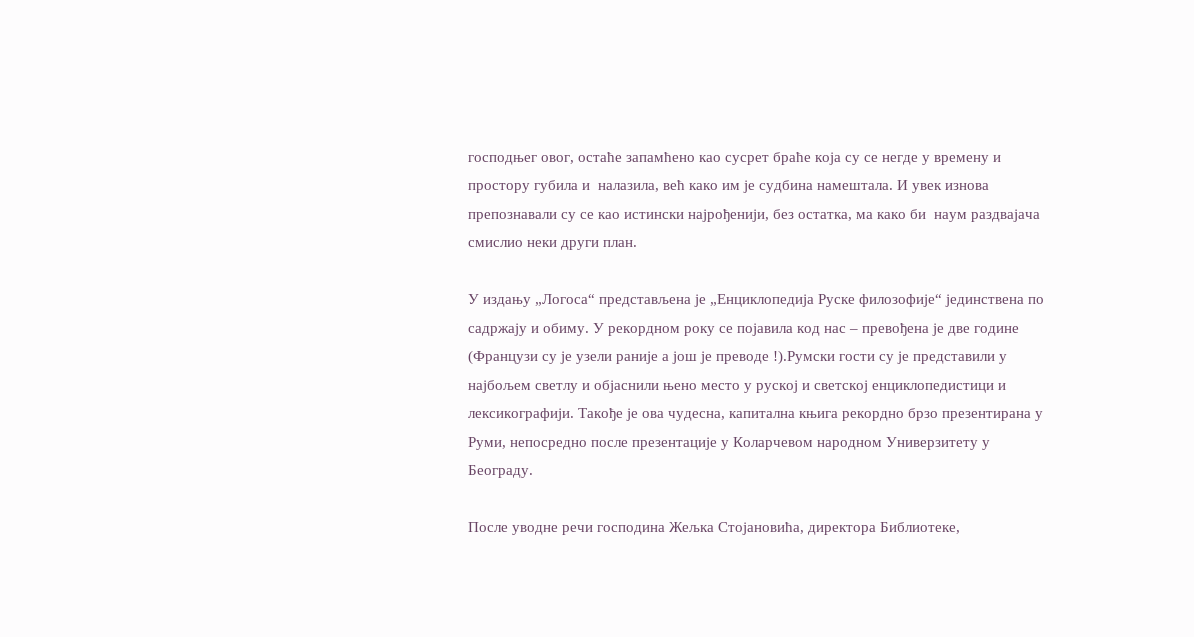господњег овог, остаће запамћено као сусрет браће која су се негде у времену и простору губила и  налазила, већ како им је судбина намештала. И увек изнова препознавали су се као истински најрођенији, без остатка, ма како би  наум раздвајача смислио неки други план.

У издању „Логоса“ представљена је „Енциклопедија Руске филозофије“ јединствена по садржају и обиму. У рекордном року се појавила код нас – превођена је две године (Французи су је узели раније а још је преводе !).Румски гости су је представили у најбољем светлу и објаснили њено место у руској и светској енциклопедистици и лексикографији. Такође је ова чудесна, капитална књига рекордно брзо презентирана у Руми, непосредно после презентације у Коларчевом народном Универзитету у Београду.

После уводне речи господина Жељка Стојановића, директора Библиотеке,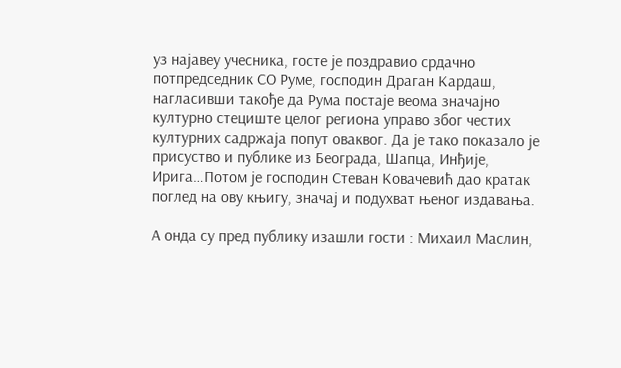уз најавеу учесника, госте је поздравио срдачно потпредседник СО Руме, господин Драган Кардаш, нагласивши такође да Рума постаје веома значајно културно стециште целог региона управо због честих културних садржаја попут оваквог. Да је тако показало је присуство и публике из Београда, Шапца, Инђије, Ирига…Потом је господин Стеван Ковачевић дао кратак поглед на ову књигу, значај и подухват њеног издавања.

А онда су пред публику изашли гости : Михаил Маслин,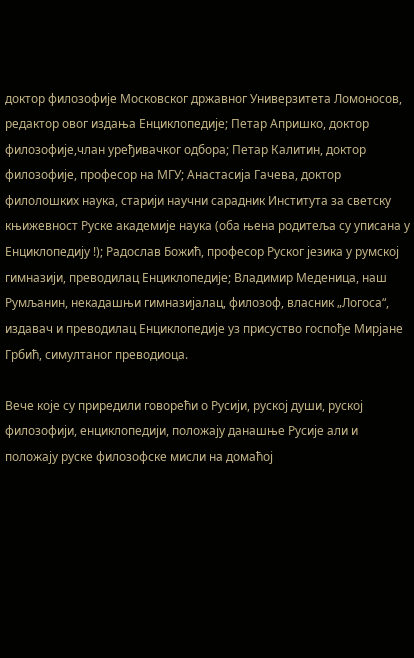доктор филозофије Московског државног Универзитета Ломоносов, редактор овог издања Енциклопедије; Петар Апришко, доктор филозофије,члан уређивачког одбора; Петар Калитин, доктор филозофије, професор на МГУ; Анастасија Гачева, доктор филолошких наука, старији научни сарадник Института за светску књижевност Руске академије наука (оба њена родитеља су уписана у Енциклопедију !); Радослав Божић, професор Руског језика у румској гимназији, преводилац Енциклопедије; Владимир Меденица, наш Румљанин, некадашњи гимназијалац, филозоф, власник „Логоса“, издавач и преводилац Енциклопедије уз присуство госпође Мирјане Грбић, симултаног преводиоца.

Вече које су приредили говорећи о Русији, руској души, руској филозофији, енциклопедији, положају данашње Русије али и положају руске филозофске мисли на домаћој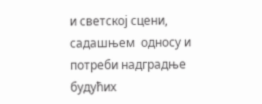и светској сцени, садашњем  односу и потреби надградње будућих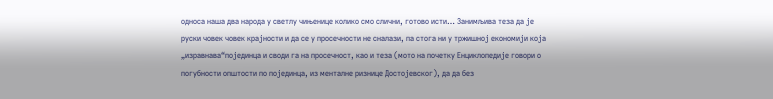односа наша два народа у светлу чињенице колико смо слични, готово исти… Занимљива теза да је руски човек човек крајности и да се у просечности не сналази, па стога ни у тржишној економији која „изравнава“појединца и своди га на просечност, као и теза (мото на почетку Енциклопедије говори о погубности општости по појединца, из менталне ризнице Достојевског), да да без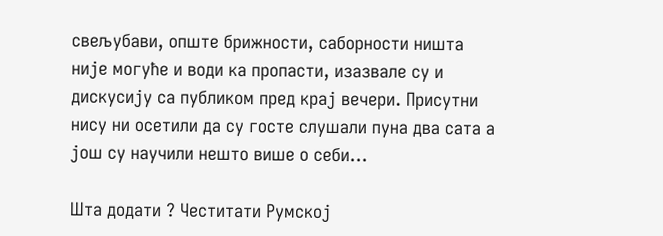свељубави, опште брижности, саборности ништа није могуће и води ка пропасти, изазвале су и дискусију са публиком пред крај вечери. Присутни нису ни осетили да су госте слушали пуна два сата а још су научили нешто више о себи…

Шта додати ? Честитати Румској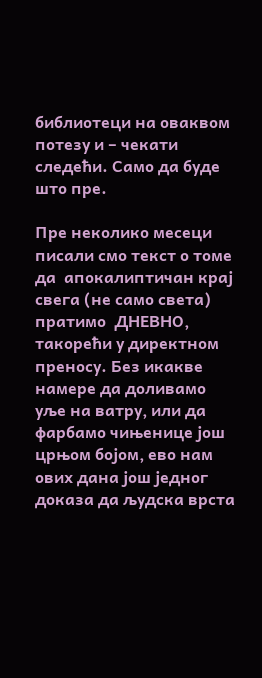библиотеци на оваквом потезу и – чекати следећи. Само да буде што пре.

Пре неколико месеци писали смо текст о томе да  апокалиптичан крај свега (не само света)  пратимо  ДНЕВНО, такорећи у директном преносу. Без икакве намере да доливамо уље на ватру, или да фарбамо чињенице још црњом бојом, ево нам ових дана још једног доказа да људска врста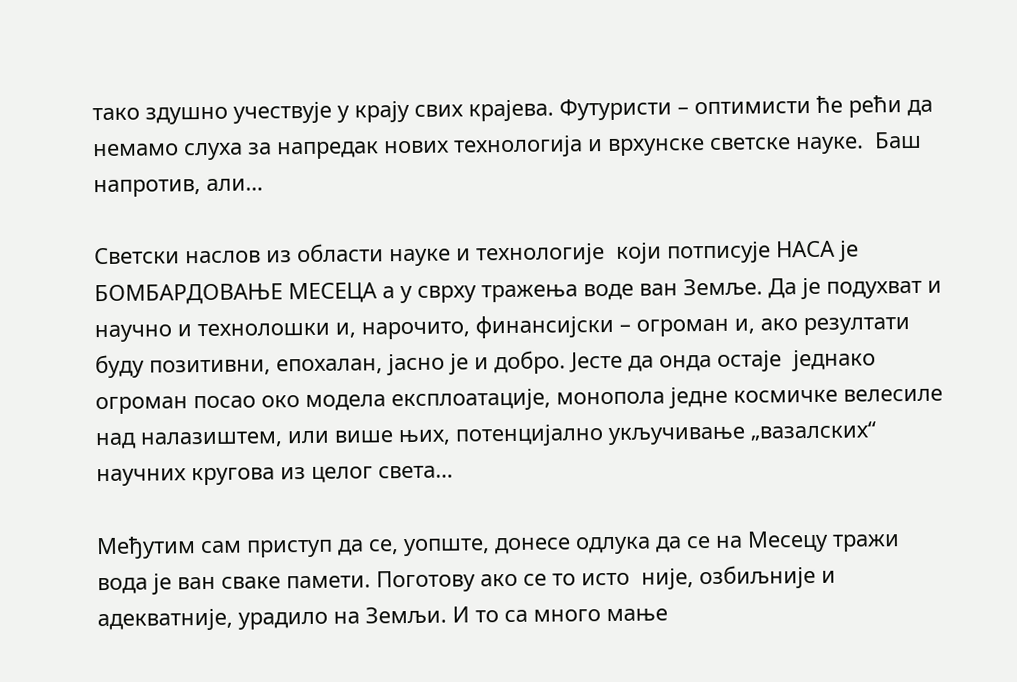тако здушно учествује у крају свих крајева. Футуристи – оптимисти ће рећи да немамо слуха за напредак нових технологија и врхунске светске науке.  Баш напротив, али…

Светски наслов из области науке и технологије  који потписује НАСА је БОМБАРДОВАЊЕ МЕСЕЦА а у сврху тражења воде ван Земље. Да је подухват и научно и технолошки и, нарочито, финансијски – огроман и, ако резултати буду позитивни, епохалан, јасно је и добро. Јесте да онда остаје  једнако огроман посао око модела експлоатације, монопола једне космичке велесиле над налазиштем, или више њих, потенцијално укључивање „вазалских“ научних кругова из целог света…

Међутим сам приступ да се, уопште, донесе одлука да се на Месецу тражи вода је ван сваке памети. Поготову ако се то исто  није, озбиљније и адекватније, урадило на Земљи. И то са много мање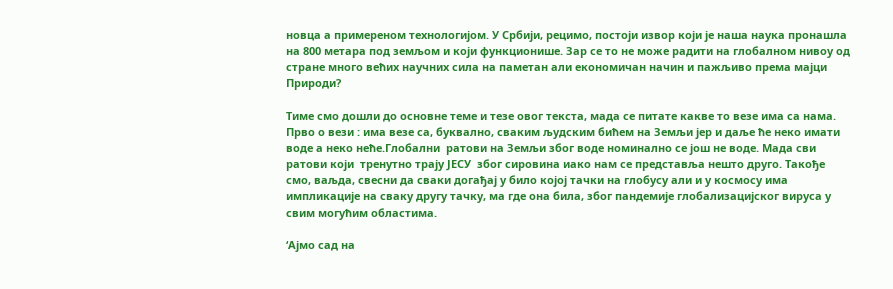новца а примереном технологијом. У Србији, рецимо, постоји извор који је наша наука пронашла на 800 метара под земљом и који функционише. Зар се то не може радити на глобалном нивоу од стране много већих научних сила на паметан али економичан начин и пажљиво према мајци Природи?

Тиме смо дошли до основне теме и тезе овог текста, мада се питате какве то везе има са нама. Прво о вези : има везе са, буквално, сваким људским бићем на Земљи јер и даље ће неко имати воде а неко неће.Глобални  ратови на Земљи због воде номинално се још не воде. Мада сви ратови који  тренутно трају ЈЕСУ  због сировина иако нам се представља нешто друго. Такође смо, ваљда, свесни да сваки догађај у било којој тачки на глобусу али и у космосу има импликације на сваку другу тачку, ма где она била, због пандемије глобализацијског вируса у свим могућим областима.

‘Ајмо сад на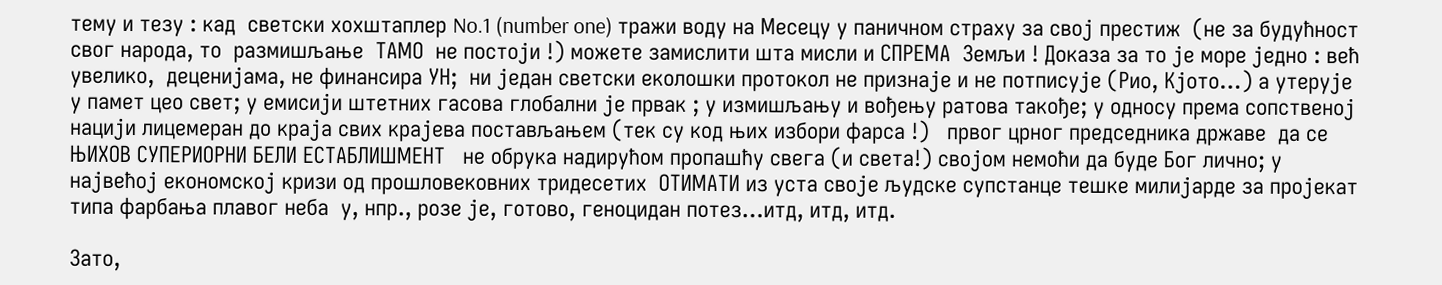тему и тезу : кад  светски хохштаплер No.1 (number one) тражи воду на Месецу у паничном страху за свој престиж  (не за будућност свог народа, то  размишљање  ТАМО  не постоји !) можете замислити шта мисли и СПРЕМА  Земљи ! Доказа за то је море једно : већ увелико,  деценијама, не финансира УН;  ни један светски еколошки протокол не признаје и не потписује (Рио, Кјото…) а утерује у памет цео свет; у емисији штетних гасова глобални је првак ; у измишљању и вођењу ратова такође; у односу према сопственој нацији лицемеран до краја свих крајева постављањем (тек су код њих избори фарса !)   првог црног председника државе  да се ЊИХОВ СУПЕРИОРНИ БЕЛИ ЕСТАБЛИШМЕНТ   не обрука надирућом пропашћу свега (и света!) својом немоћи да буде Бог лично; у највећој економској кризи од прошловековних тридесетих  ОТИМАТИ из уста своје људске супстанце тешке милијарде за пројекат типа фарбања плавог неба  у, нпр., розе је, готово, геноцидан потез…итд, итд, итд.

Зато,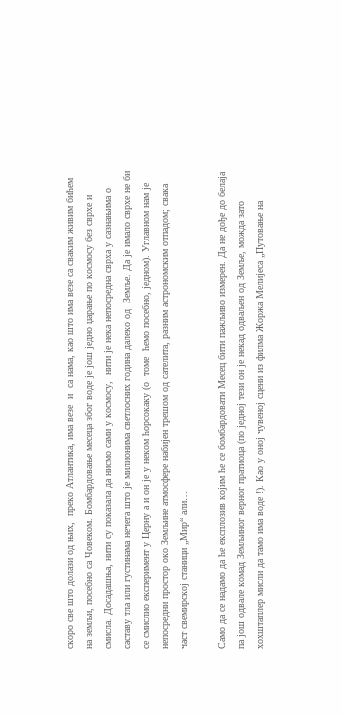скоро све што долази од њих,  преко Атлантика, има везе  и  са нама, као што има везе са сваким живим бићем на земљи, посебно са Човеком. Бомбардовање месеца због воде је још једно џарање по космосу без сврхе и смисла. Досадашња, нити су показала да нисмо сами у космосу,  нити је нека непосредна сврха у сазнањима о саставу тла или густинама нечега што је милионима светлосних година далеко од  Земље. Да је имало сврхе не би се смислио експеримент у Церну а и он је у неком ћорсокаку (о  томе  ћемо посебно, једном). Углавном нам је непосредни простор око Земљине атмосфере набијен трешом од сателита, разним астрономским отпадом; свака част свемирској станици „Мир“ али…

Само да се надамо да ће експлозив којим ће се бомбардовати Месец бити пажљиво измерен. Да не дође до белаја па још одвале комад Земљиног верног пратиоца (по једној тези он је некад одваљен од Земље, можда зато хохштаплер мисли да тамо има воде !). Као у оној чувеној сцени из филма Жоржа Мелијеса „Путовање на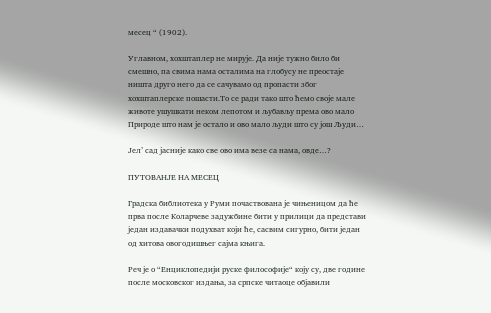месец “ (1902).

Углавном, хохштаплер не мирује. Да није тужно било би смешно, па свима нама осталима на глобусу не преостаје ништа друго него да се сачувамо од пропасти због хохштаплерске пошасти.То се ради тако што ћемо своје мале животе ушушкати неком лепотом и љубављу према ово мало Природе што нам је остало и ово мало људи што су још Људи…

Јел’ сад јасније како све ово има везе са нама, овде…?

ПУТОВАНЈЕ НА МЕСЕЦ

Градска библиотека у Руми почаствована је чињеницом да ће прва после Коларчеве задужбине бити у прилици да представи један издавачки подухват који ће, сасвим сигурно, бити један од хитова овогодишњег сајма књига.

Реч је о “Енциклопедији руске философије“ коју су, две године после московског издања, за српске читаоце објавили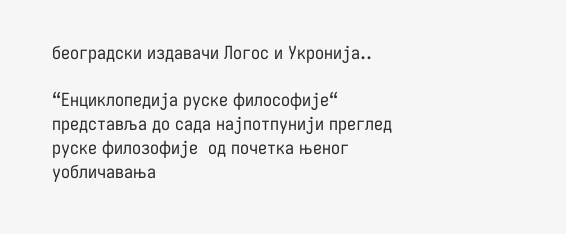београдски издавачи Логос и Укронија..

“Енциклопедија руске философије“ представља до сада најпотпунији преглед руске филозофије  од почетка њеног уобличавања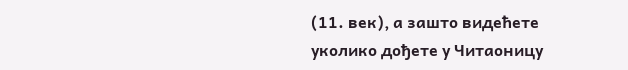(11. век), а зашто видећете уколико дођете у Читаоницу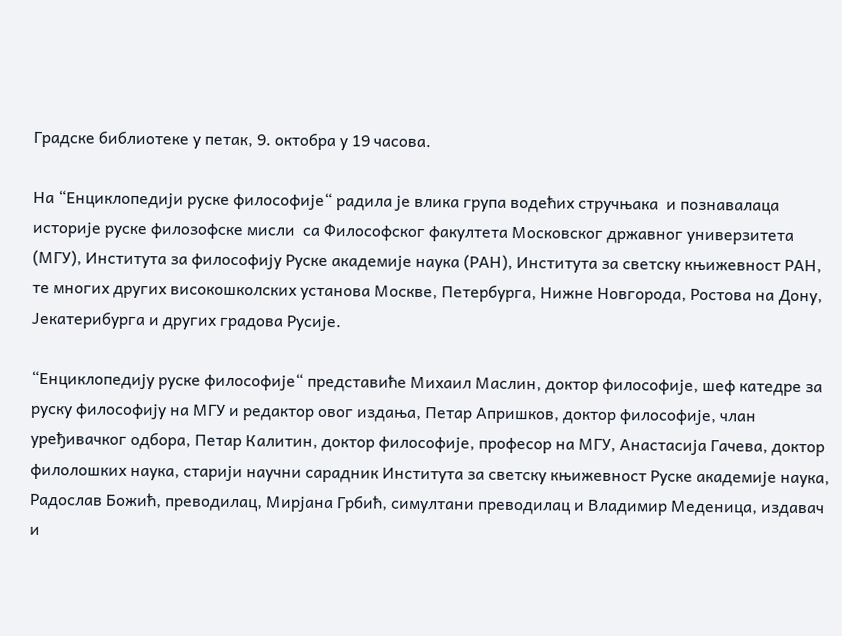Градске библиотеке у петак, 9. октобра у 19 часова.

На “Енциклопедији руске философије“ радила је влика група водећих стручњака  и познавалаца историје руске филозофске мисли  са Философског факултета Московског државног универзитета (МГУ), Института за философију Руске академије наука (РАН), Института за светску књижевност РАН, те многих других високошколских установа Москве, Петербурга, Нижне Новгорода, Ростова на Дону, Јекатерибурга и других градова Русије.

“Енциклопедију руске философије“ представиће Михаил Маслин, доктор философије, шеф катедре за руску философију на МГУ и редактор овог издања, Петар Апришков, доктор философије, члан уређивачког одбора, Петар Калитин, доктор философије, професор на МГУ, Анастасија Гачева, доктор филолошких наука, старији научни сарадник Института за светску књижевност Руске академије наука, Радослав Божић, преводилац, Мирјана Грбић, симултани преводилац и Владимир Меденица, издавач и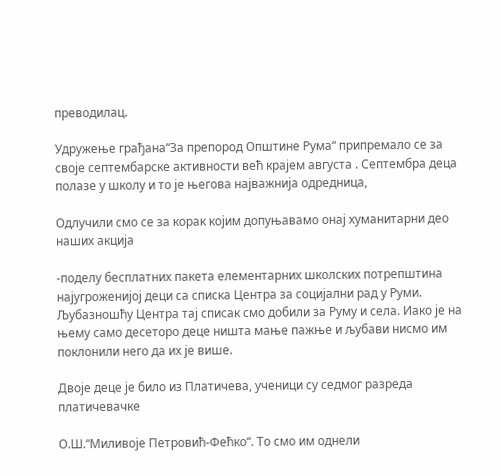преводилац.

Удружење грађана“За препород Општине Рума“ припремало се за своје септембарске активности већ крајем августа . Септембра деца полазе у школу и то је његова најважнија одредница,

Одлучили смо се за корак којим допуњавамо онај хуманитарни део наших акција

-поделу бесплатних пакета елементарних школских потрепштина најугроженијој деци са списка Центра за социјални рад у Руми. Љубазношћу Центра тај списак смо добили за Руму и села. Иако је на њему само десеторо деце ништа мање пажње и љубави нисмо им поклонили него да их је више.

Двоје деце је било из Платичева, ученици су седмог разреда платичевачке

О.Ш.“Миливоје Петровић-Фећко“. То смо им однели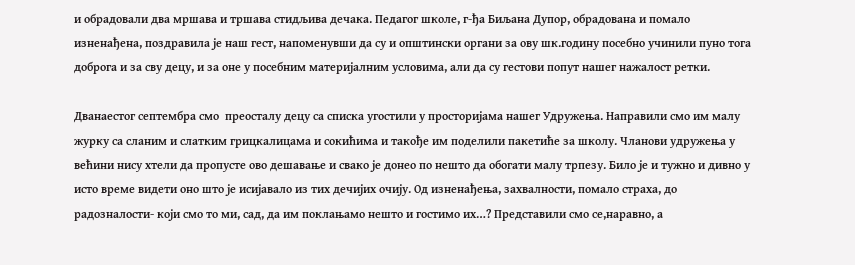и обрадовали два мршава и тршава стидљива дечака. Педагог школе, г-ђа Биљана Дупор, обрадована и помало изненађена, поздравила је наш гест, напоменувши да су и општински органи за ову шк.годину посебно учинили пуно тога доброга и за сву децу, и за оне у посебним материјалним условима, али да су гестови попут нашег нажалост ретки.

Дванаестог септембра смо  преосталу децу са списка угостили у просторијама нашег Удружења. Направили смо им малу журку са сланим и слатким грицкалицама и сокићима и такође им поделили пакетиће за школу. Чланови удружења у већини нису хтели да пропусте ово дешавање и свако је донео по нешто да обогати малу трпезу. Било је и тужно и дивно у исто време видети оно што је исијавало из тих дечијих очију. Од изненађења, захвалности, помало страха, до радозналости- који смо то ми, сад, да им поклањамо нешто и гостимо их…? Представили смо се,наравно, а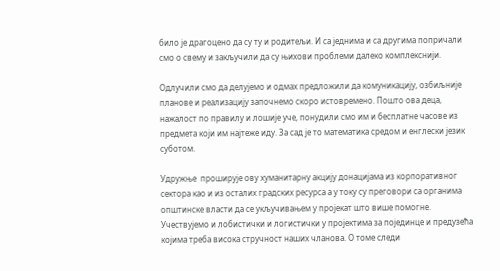било је драгоцено да су ту и родитељи. И са једнима и са другима попричали смо о свему и закључили да су њихови проблеми далеко комплекснији.

Одлучили смо да делујемо и одмах предложили да комуникацију, озбиљније планове и реализацију започнемо скоро истовремено. Пошто ова деца, нажалост по правилу и лошије уче, понудили смо им и бесплатне часове из предмета који им најтеже иду. За сад је то математика средом и енглески језик суботом.

Удружње  проширује ову хуманитарну акцију донацијама из корпоративног сектора као и из осталих градских ресурса а у току су преговори са органима општинске власти да се укључивањем у пројекат што више помогне. Учествујемо и лобистички и логистички у пројектима за појединце и предузећа којима треба висока стручност наших чланова. О томе следи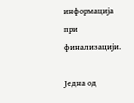информација при финализацији.

Једна од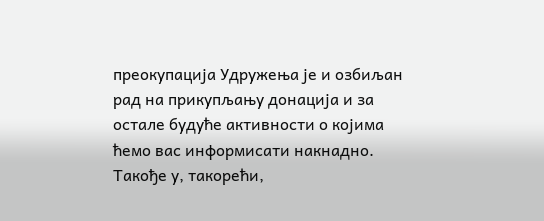преокупација Удружења је и озбиљан рад на прикупљању донација и за остале будуће активности о којима ћемо вас информисати накнадно. Такође у, такорећи,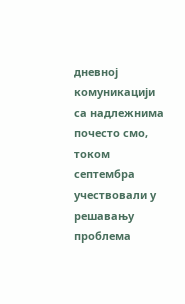дневној комуникацији са надлежнима почесто смо, током септембра учествовали у решавању проблема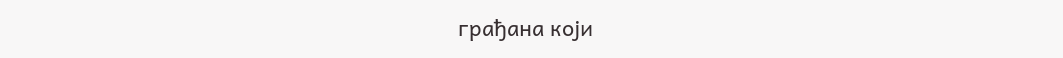грађана који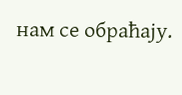нам се обраћају.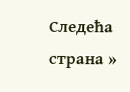Следећа страна »